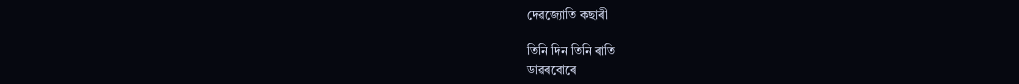দেৱজ্যোতি কছাৰী

তিনি দিন তিনি ৰাতি
ডাৱৰবোৰে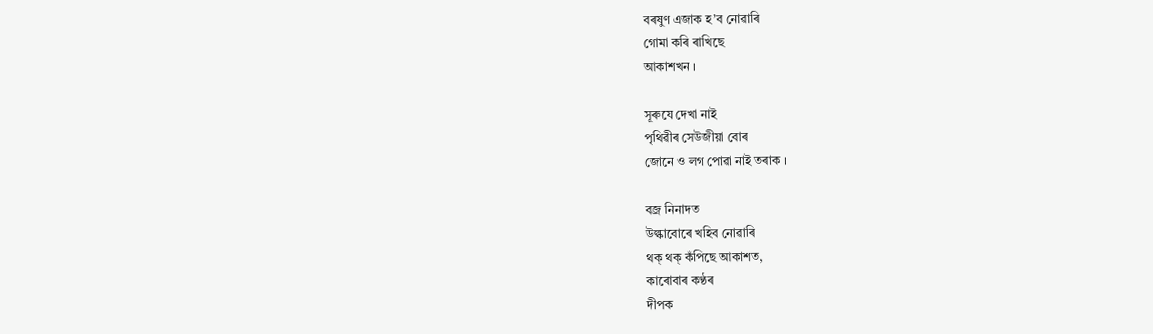বৰষুণ এজাক হ’ব নোৱাৰি
গোমা কৰি ৰাখিছে
আকাশখন ।

সূৰুযে দেখা নাই
পৃথিৱীৰ সেউজীয়া বোৰ
জোনে ও লগ পোৱা নাই তৰাক ।

বজ্ৰ নিনাদত
উল্কাবোৰে খহিব নোৱাৰি
থক্ থক্ কঁপিছে আকাশত,
কাৰোবাৰ কণ্ঠৰ
দীপক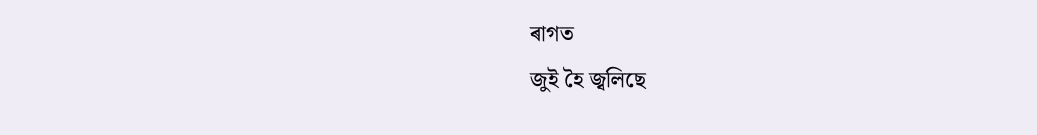ৰাগত
জুই হৈ জ্বলিছে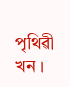পৃথিৱী খন ।